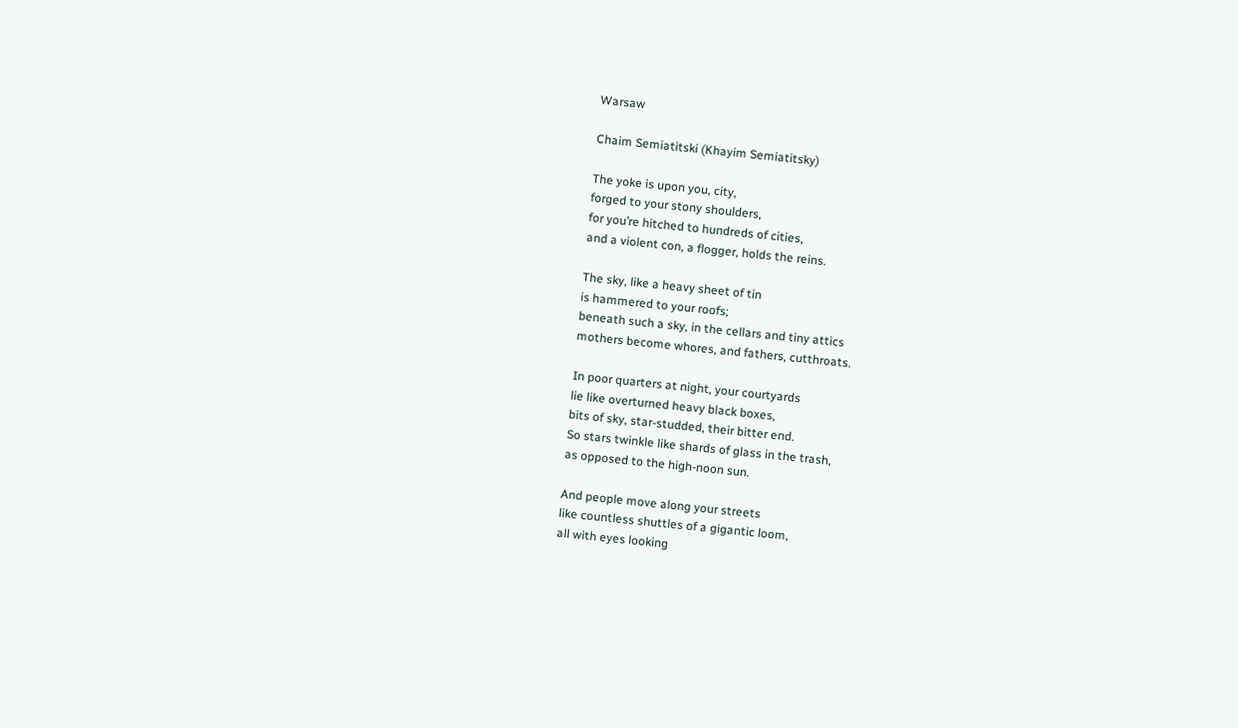Warsaw

Chaim Semiatitski (Khayim Semiatitsky)

The yoke is upon you, city,
forged to your stony shoulders,
for you’re hitched to hundreds of cities,
and a violent con, a flogger, holds the reins.

The sky, like a heavy sheet of tin
is hammered to your roofs;
beneath such a sky, in the cellars and tiny attics
mothers become whores, and fathers, cutthroats.

In poor quarters at night, your courtyards
lie like overturned heavy black boxes,
bits of sky, star-studded, their bitter end.
So stars twinkle like shards of glass in the trash,
as opposed to the high-noon sun.

And people move along your streets
like countless shuttles of a gigantic loom,
all with eyes looking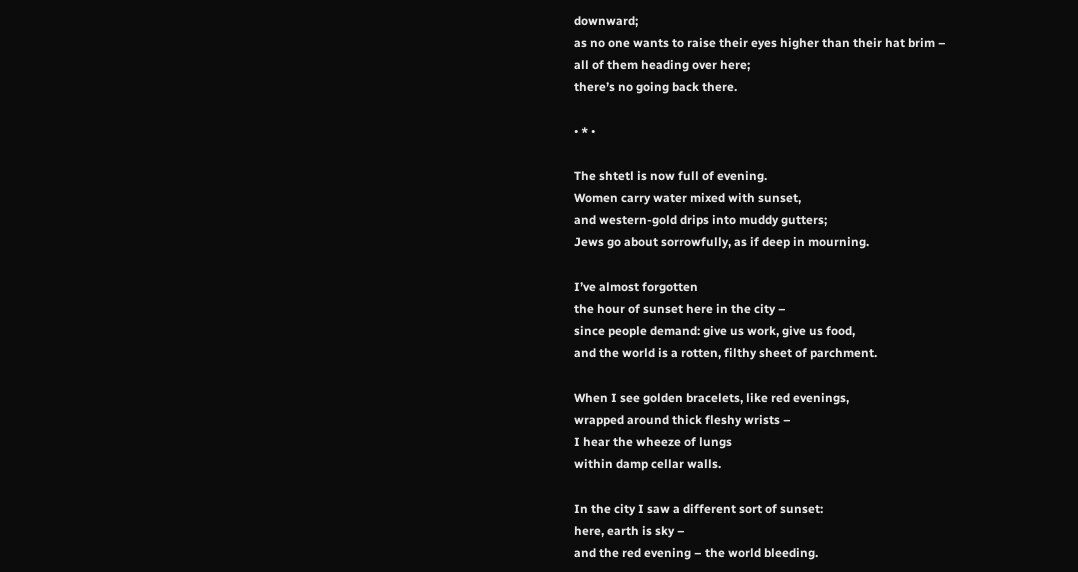downward;
as no one wants to raise their eyes higher than their hat brim –
all of them heading over here;
there’s no going back there.

ꞏ * ꞏ

The shtetl is now full of evening.
Women carry water mixed with sunset,
and western-gold drips into muddy gutters;
Jews go about sorrowfully, as if deep in mourning.

I’ve almost forgotten
the hour of sunset here in the city –
since people demand: give us work, give us food,
and the world is a rotten, filthy sheet of parchment.

When I see golden bracelets, like red evenings,
wrapped around thick fleshy wrists –
I hear the wheeze of lungs
within damp cellar walls.

In the city I saw a different sort of sunset:
here, earth is sky –
and the red evening – the world bleeding.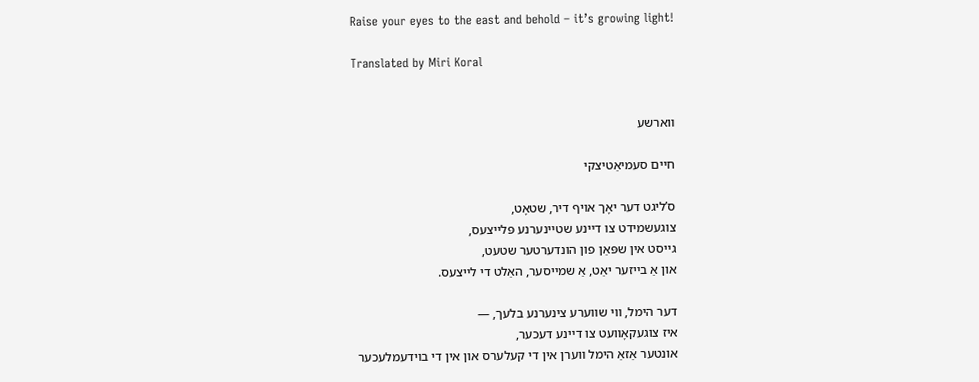Raise your eyes to the east and behold – it’s growing light!

Translated by Miri Koral


װארשע

חײם סעמיאַטיצקי

ס’ליגט דער יאָך אױף דיר, שטאָט,
צוגעשמידט צו דײנע שטײנערנע פּלײצעס,
גײסט אין שפּאַן פון הונדערטער שטעט,
און אַ בײזער יאַט, אַ שמײסער, האַלט די לײצעס.

דער הימל, װי שװערע צינערנע בלעך, —
איז צוגעקאָװעט צו דײנע דעכער,
אונטער אַזאַ הימל װערן אין די קעלערס און אין די בױדעמלעכער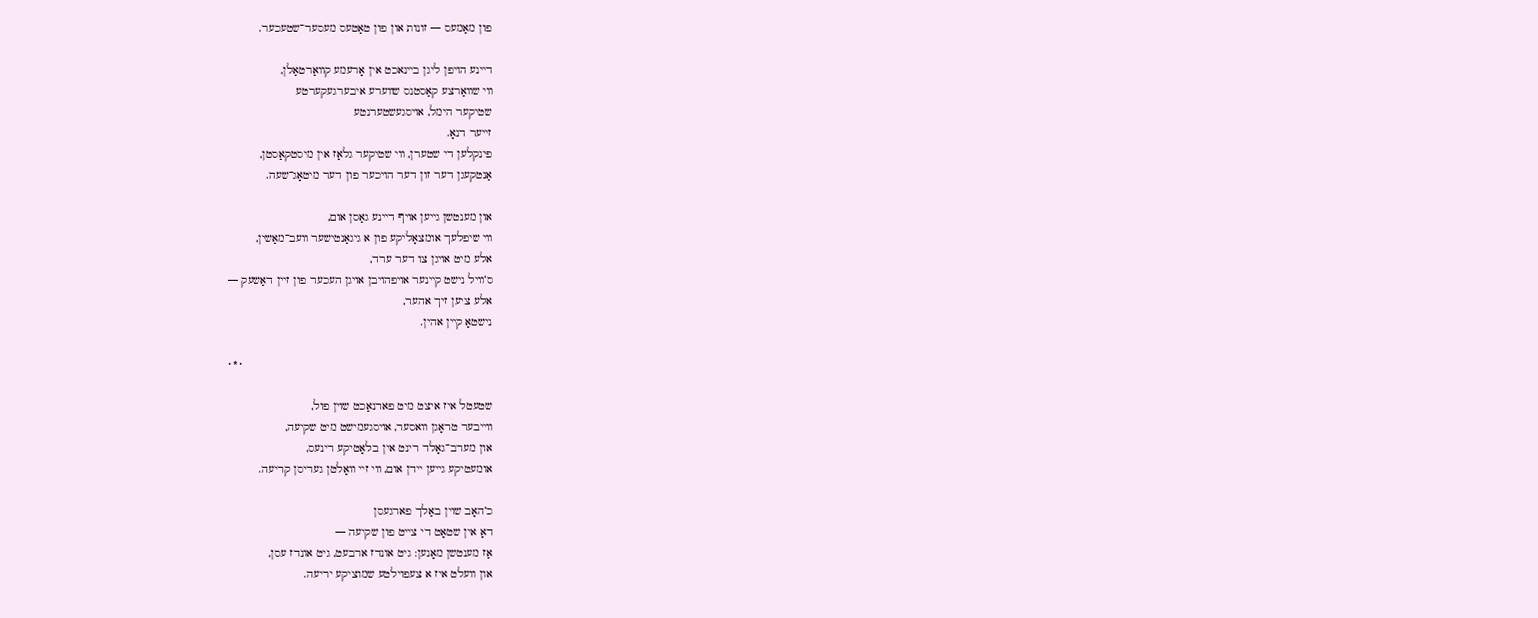פון מאַמעס — זונות און פון טאַטעס מעסער־שטעכער.

דײנע הױפן ליגן בײנאכט אין אָרעמע קװאַרטאַלן,
װי שװאַרצע קאַסטנס שװערע איבערגעקערטע
שטיקער הימל, אױסגעשטערנטע
זײער דנאָ.
פינקלען די שטערן, װי שטיקער גלאָז אין מיסטקאַסטן,
אַנטקעגן דער זון דער הױכער פון דער מיטאָג־שעה.

און מענטשן גײען אױף דײנע גאַסן אום,
װי שיפלעך אומצאָליקע פון א גיגאַנטישער װעב־מאַשין,
אלע מיט אױגן צו דער ערד,
ס’װיל נישט קײנער אױפהױבן אױגן העכער פון זײן דאַשעק —
אלע ציען זיך אהער,
נישטאָ קײן אהין.

ꞏ * ꞏ

שטעטל איז איצט מיט פארנאַכט שױן פול,
װײבער טראָגן װאסער, אױסגעמישט מיט שקיעה,
און מערב־גאָלד רינט אין בלאָטיקע רינעס,
אומעטיקע גײען ײדן אום, װי זײ װאָלטן געריסן קריעה.

כ’האָב שױן באַלך פארגעסן
דאָ אין שטאָט די צײט פון שקיעה —
אַז מענטשן מאָנען: גיט אונדז ארבעט, גיט אונדז עסן,
און װעלט איז א צעפױלטע שמוציקע יריעה.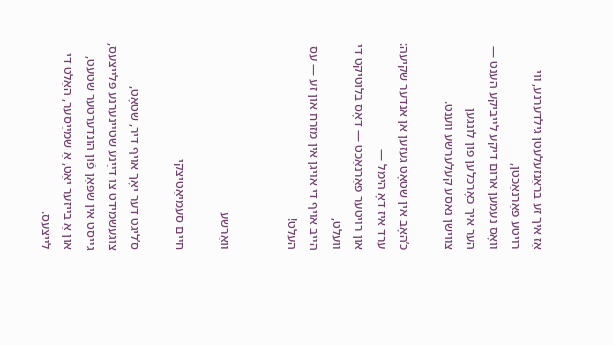אַז איך זע בראַנזעלעטן גילדערנע, װי רױטע פאַרנאַכטן,
װאָס נעמען ארום דיקע לײביקע הענט —
הער איך כאָרכלען פון לונגען
צװישן נאסע קעלערשע װענט.

כ’האָב אין שטאָט געזען אן אנדער שקיעה:
ערד איז דאָ הימל —
און רױטער פאַרנאַכט — דאָס בלוטיקט די װעלט,
הײב אױף די אױגן אין מזרח און זע — עס העלט!


װאַרשע

חײם סעמיאַטיצקי

ס’ליגט דער יאָך אױף דיר, שטאָט,
צוגעשמידט צו דײַנע שטײנערנע פּלײצעס,
גײסט אין שפּאַן פֿון הונדערטער שטעט,
און אַ בײזער יאַט, אַ שמײַסער, האַלט די לײצעס.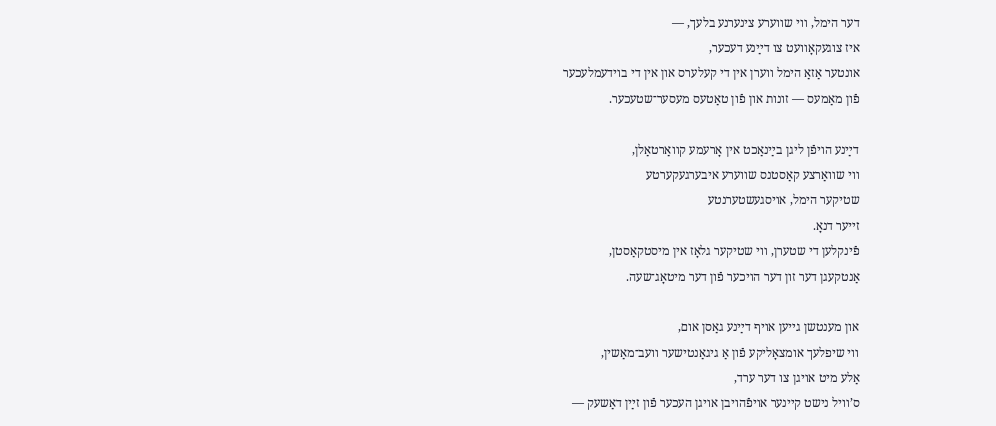דער הימל, װי שװערע צינערנע בלעך, —
איז צוגעקאָװעט צו דײַנע דעכער,
אונטער אַזאַ הימל װערן אין די קעלערס און אין די בױדעמלעכער
פֿון מאַמעס — זונות און פֿון טאַטעס מעסער־שטעכער.

דײַנע הױפֿן ליגן בײַנאַכט אין אָרעמע קװאַרטאַלן,
װי שװאַרצע קאַסטנס שװערע איבערגעקערטע
שטיקער הימל, אױסגעשטערנטע
זײער דנאָ.
פֿינקלען די שטערן, װי שטיקער גלאָז אין מיסטקאַסטן,
אַנטקעגן דער זון דער הױכער פֿון דער מיטאָג־שעה.

און מענטשן גײען אױף דײַנע גאַסן אום,
װי שיפלעך אומצאָליקע פֿון אַ גיגאַנטישער װעב־מאַשין,
אַלע מיט אױגן צו דער ערד,
ס’װיל נישט קײנער אױפֿהױבן אױגן העכער פֿון זײַן דאַשעק —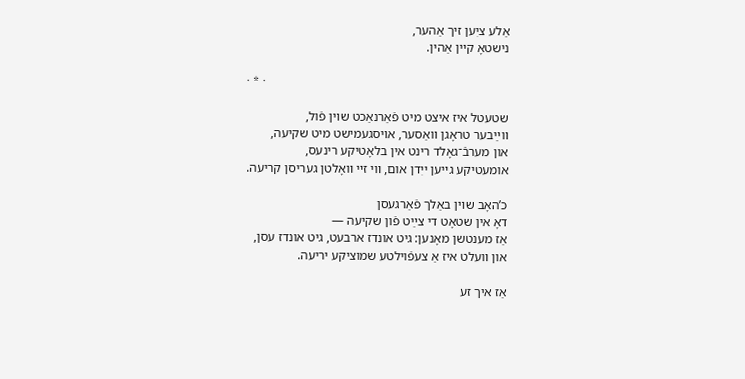אַלע ציִען זיך אַהער,
נישטאָ קײן אַהין.

ꞏ * ꞏ

שטעטל איז איצט מיט פֿאַרנאַכט שױן פֿול,
װײַבער טראָגן װאַסער, אױסגעמישט מיט שקיעה,
און מערבֿ־גאָלד רינט אין בלאָטיקע רינעס,
אומעטיקע גײען ייִדן אום, װי זײ װאָלטן געריסן קריעה.

כ’האָב שױן באַלך פֿאַרגעסן
דאָ אין שטאָט די צײַט פֿון שקיעה —
אַז מענטשן מאָנען: גיט אונדז ארבעט, גיט אונדז עסן,
און װעלט איז אַ צעפֿוילטע שמוציקע יריעה.

אַז איך זע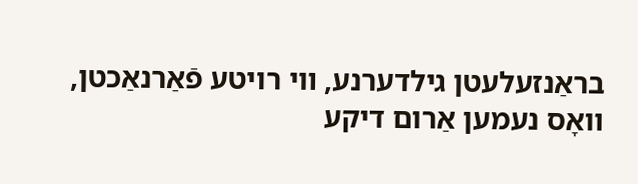בראַנזעלעטן גילדערנע, װי רױטע פֿאַרנאַכטן,
װאָס נעמען אַרום דיקע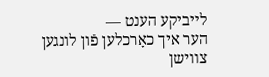לײביקע הענט —
הער איך כאָרכלען פֿון לונגען
צװישן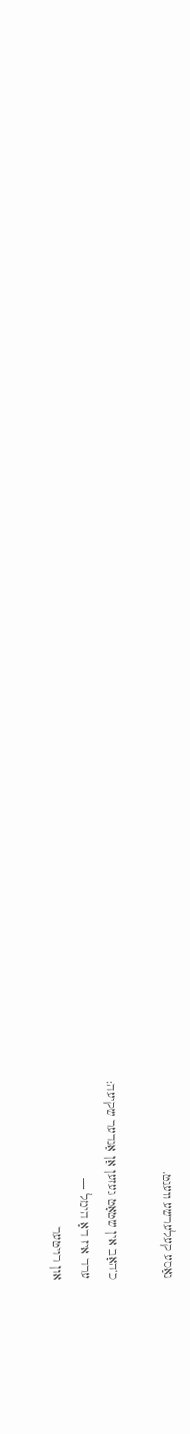נאַסע קעלערשע װענט.

כ’האָב אין שטאָט געזען אַן אַנדער שקיעה:
ערד איז דאָ הימל —
און רױטער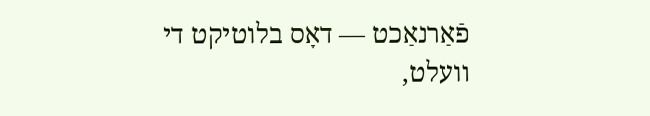פֿאַרנאַכט — דאָס בלוטיקט די װעלט,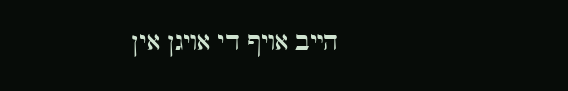הײב אױף די אױגן אין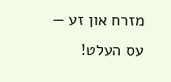מזרח און זע — עס העלט!